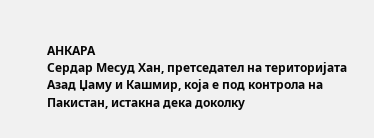АНКАРА
Сердар Месуд Хан, претседател на територијата Азад Џаму и Кашмир, која е под контрола на Пакистан, истакна дека доколку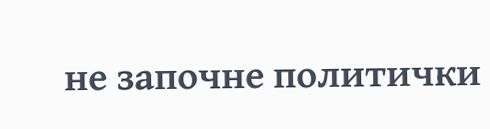не започне политички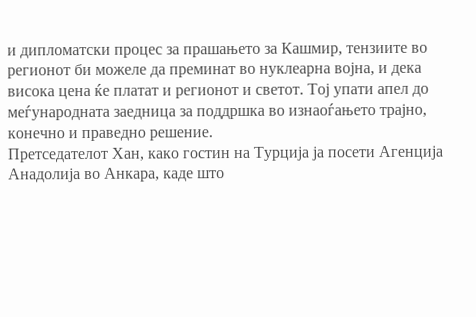и дипломатски процес за прашањето за Кашмир, тензиите во регионот би можеле да преминат во нуклеарна војна, и дека висока цена ќе платат и регионот и светот. Тој упати апел до меѓународната заедница за поддршка во изнаоѓањето трајно, конечно и праведно решение.
Претседателот Хан, како гостин на Турција ја посети Агенција Анадолија во Анкара, каде што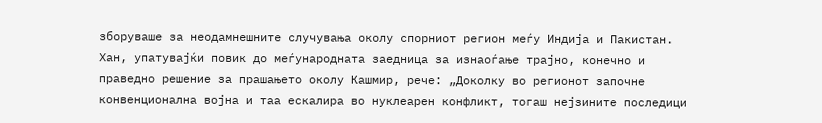зборуваше за неодамнешните случувања околу спорниот регион меѓу Индија и Пакистан.
Хан, упатувајќи повик до меѓународната заедница за изнаоѓање трајно, конечно и праведно решение за прашањето околу Кашмир, рече: „Доколку во регионот започне конвенционална војна и таа ескалира во нуклеарен конфликт, тогаш нејзините последици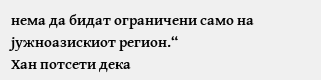нема да бидат ограничени само на јужноазискиот регион.“
Хан потсети дека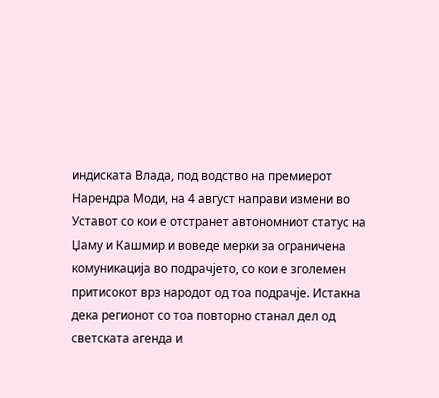индиската Влада, под водство на премиерот Нарендра Моди, на 4 август направи измени во Уставот со кои е отстранет автономниот статус на Џаму и Кашмир и воведе мерки за ограничена комуникација во подрачјето, со кои е зголемен притисокот врз народот од тоа подрачје. Истакна дека регионот со тоа повторно станал дел од светската агенда и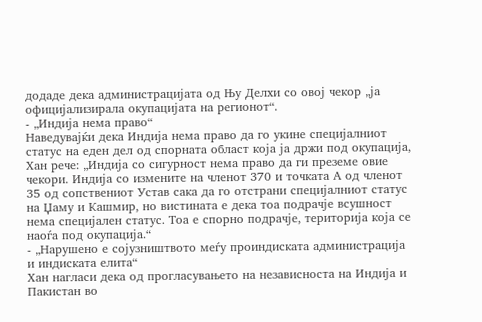додаде дека администрацијата од Њу Делхи со овој чекор „ја официјализирала окупацијата на регионот“.
- „Индија нема право“
Наведувајќи дека Индија нема право да го укине специјалниот статус на еден дел од спорната област која ја држи под окупација, Хан рече: „Индија со сигурност нема право да ги преземе овие чекори. Индија со измените на членот 370 и точката А од членот 35 од сопствениот Устав сака да го отстрани специјалниот статус на Џаму и Кашмир, но вистината е дека тоа подрачје всушност нема специјален статус. Тоа е спорно подрачје, територија која се наоѓа под окупација.“
- „Нарушено е сојузништвото меѓу проиндиската администрација и индиската елита“
Хан нагласи дека од прогласувањето на независноста на Индија и Пакистан во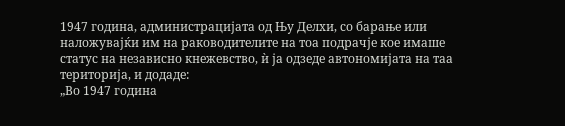1947 година, администрацијата од Њу Делхи, со барање или наложувајќи им на раководителите на тоа подрачје кое имаше статус на независно кнежевство, ѝ ја одзеде автономијата на таа територија, и додаде:
„Во 1947 година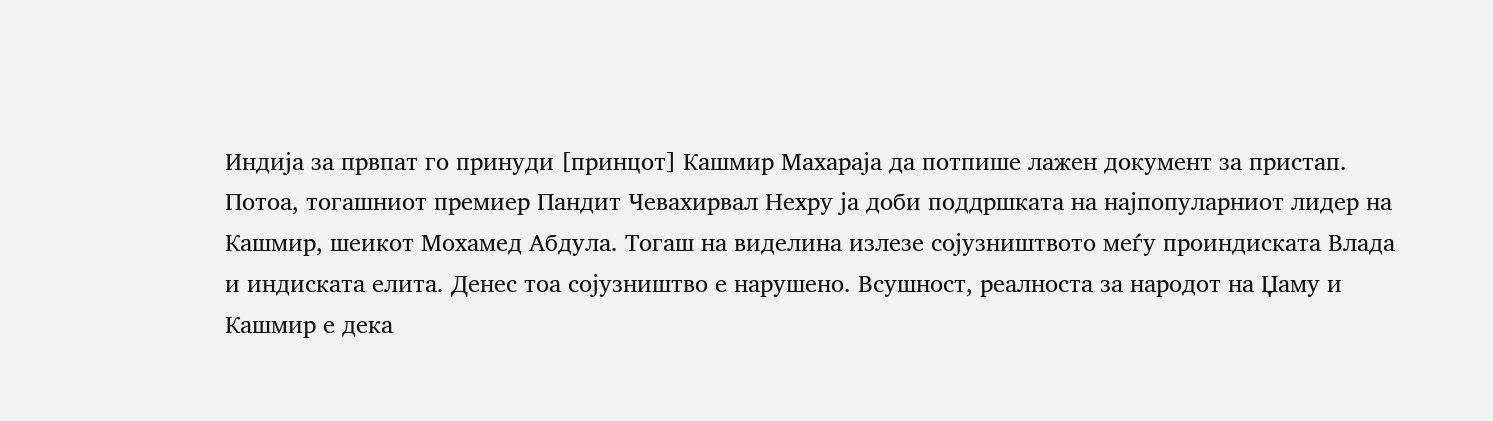Индија за првпат го принуди [принцот] Кашмир Махараја да потпише лажен документ за пристап. Потоа, тогашниот премиер Пандит Чевахирвал Нехру ја доби поддршката на најпопуларниот лидер на Кашмир, шеикот Мохамед Абдула. Тогаш на виделина излезе сојузништвото меѓу проиндиската Влада и индиската елита. Денес тоа сојузништво е нарушено. Всушност, реалноста за народот на Џаму и Кашмир е дека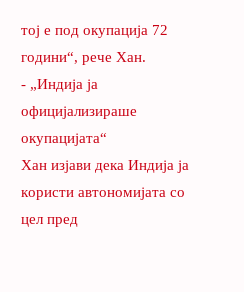тој е под окупација 72 години“, рече Хан.
- „Индија ја официјализираше окупацијата“
Хан изјави дека Индија ја користи автономијата со цел пред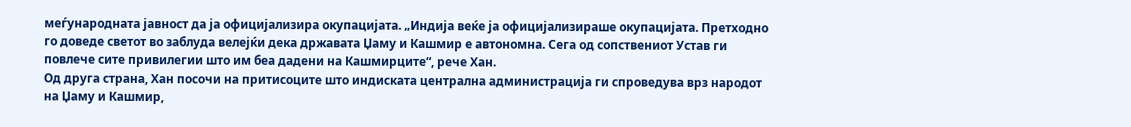меѓународната јавност да ја официјализира окупацијата. „Индија веќе ја официјализираше окупацијата. Претходно го доведе светот во заблуда велејќи дека државата Џаму и Кашмир е автономна. Сега од сопствениот Устав ги повлече сите привилегии што им беа дадени на Кашмирците“, рече Хан.
Од друга страна, Хан посочи на притисоците што индиската централна администрација ги спроведува врз народот на Џаму и Кашмир,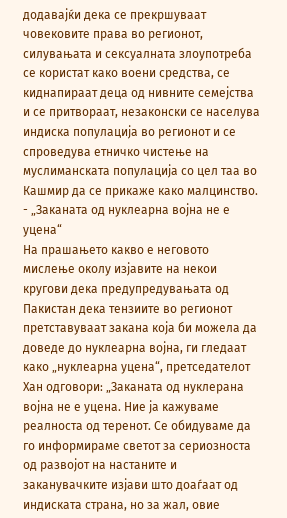додавајќи дека се прекршуваат човековите права во регионот, силувањата и сексуалната злоупотреба се користат како воени средства, се киднапираат деца од нивните семејства и се притвораат, незаконски се населува индиска популација во регионот и се спроведува етничко чистење на муслиманската популација со цел таа во Кашмир да се прикаже како малцинство.
- „Заканата од нуклеарна војна не е уцена“
На прашањето какво е неговото мислење околу изјавите на некои кругови дека предупредувањата од Пакистан дека тензиите во регионот претставуваат закана која би можела да доведе до нуклеарна војна, ги гледаат како „нуклеарна уцена“, претседателот Хан одговори: „Заканата од нуклерана војна не е уцена. Ние ја кажуваме реалноста од теренот. Се обидуваме да го информираме светот за сериозноста од развојот на настаните и заканувачките изјави што доаѓаат од индиската страна, но за жал, овие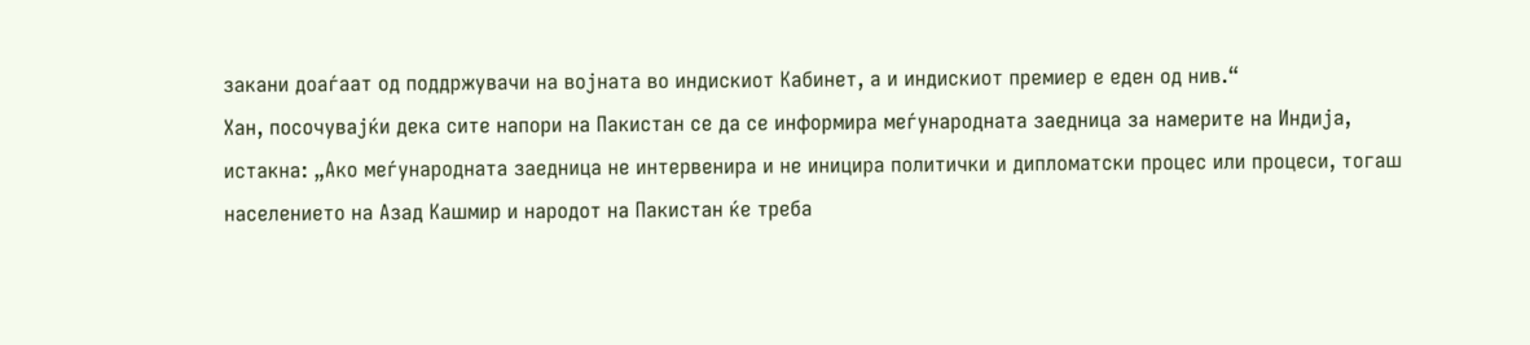закани доаѓаат од поддржувачи на војната во индискиот Кабинет, а и индискиот премиер е еден од нив.“
Хан, посочувајќи дека сите напори на Пакистан се да се информира меѓународната заедница за намерите на Индија, истакна: „Ако меѓународната заедница не интервенира и не иницира политички и дипломатски процес или процеси, тогаш населението на Азад Кашмир и народот на Пакистан ќе треба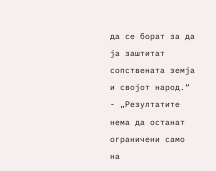да се борат за да ја заштитат сопствената земја и својот народ.“
- „Резултатите нема да останат ограничени само на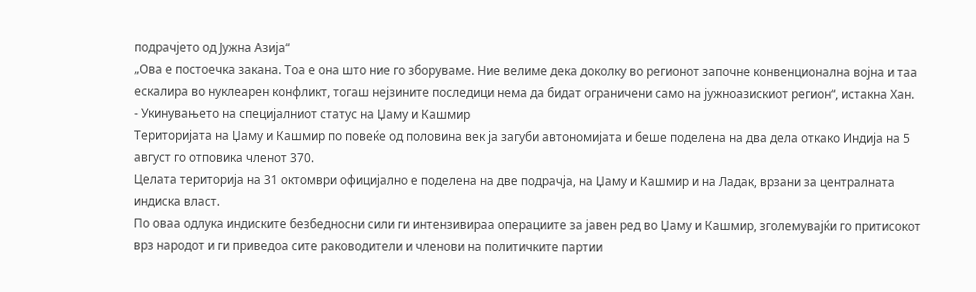подрачјето од Јужна Азија“
„Ова е постоечка закана. Тоа е она што ние го зборуваме. Ние велиме дека доколку во регионот започне конвенционална војна и таа ескалира во нуклеарен конфликт, тогаш нејзините последици нема да бидат ограничени само на јужноазискиот регион“, истакна Хан.
- Укинувањето на специјалниот статус на Џаму и Кашмир
Територијата на Џаму и Кашмир по повеќе од половина век ја загуби автономијата и беше поделена на два дела откако Индија на 5 август го отповика членот 370.
Целата територија на 31 октомври официјално е поделена на две подрачја, на Џаму и Кашмир и на Ладак, врзани за централната индиска власт.
По оваа одлука индиските безбедносни сили ги интензивираа операциите за јавен ред во Џаму и Кашмир, зголемувајќи го притисокот врз народот и ги приведоа сите раководители и членови на политичките партии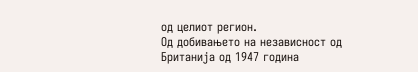од целиот регион.
Од добивањето на независност од Британија од 1947 година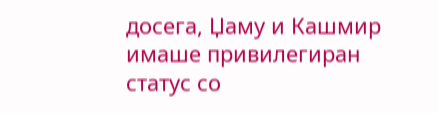досега, Џаму и Кашмир имаше привилегиран статус со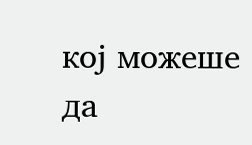кој можеше да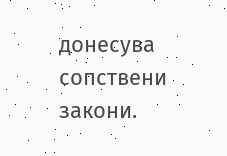донесува сопствени закони.